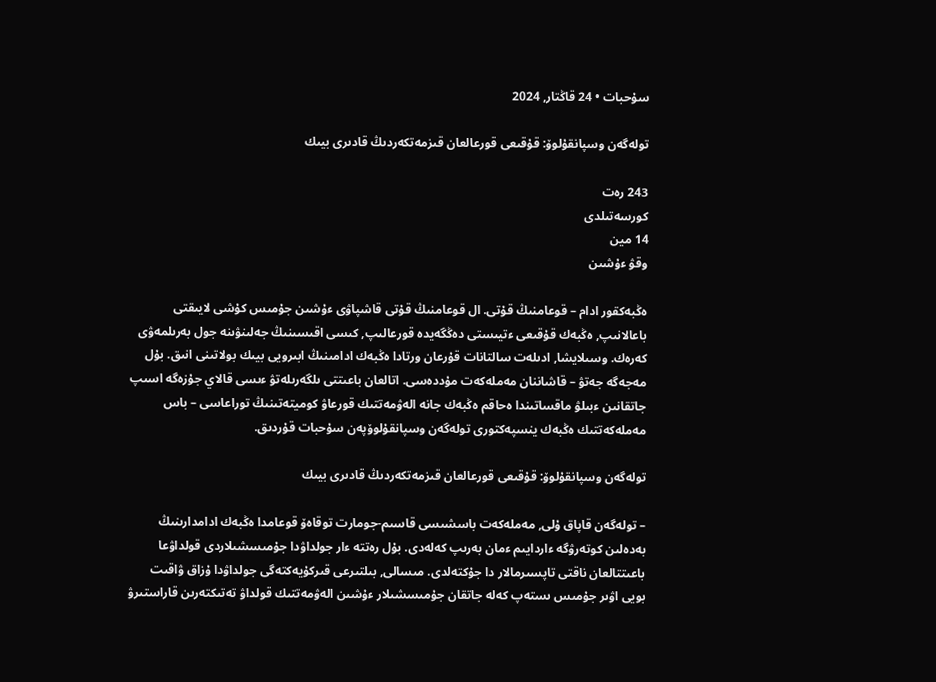سۇحبات • 24 قاڭتار, 2024

تولەگەن وسپانقۇلوۆ: قۇقىعى قورعالعان قىزمەتكەردىڭ قادىرى بيىك

243 رەت
كورسەتىلدى
14 مين
وقۋ ءۇشىن

ەڭبەكقور ادام – قوعامنىڭ قۇتى. ال قوعامنىڭ قۇتى قاشپاۋى ءۇشىن جۇمىس كۇشى لايىقتى باعالانىپ, ەڭبەك قۇقىعى ءتيىستى دەڭگەيدە قورعالىپ, كىسى اقىسىنىڭ جەلىنۋىنە جول بەرىلمەۋى كەرەك. وسىلايشا, ادىلەت سالتانات قۇرعان ورتادا ەڭبەك ادامىنىڭ ابىرويى بيىك بولاتىنى انىق. بۇل مەجەگە جەتۋ – قاشاننان مەملەكەت مۇددەسى. اتالعان باعىتتى ىلگەرىلەتۋ ءىسى قالاي جۇزەگە اسىپ جاتقانىن ءبىلۋ ماقساتىندا ەحاقم ەڭبەك جانە الەۋمەتتىك قورعاۋ كوميتەتىنىڭ توراعاسى – باس مەملەكەتتىك ەڭبەك ينسپەكتورى تولەگەن وسپانقۇلوۆپەن سۇحبات قۇردىق.

تولەگەن وسپانقۇلوۆ: قۇقىعى قورعالعان قىزمەتكەردىڭ قادىرى بيىك

– تولەگەن قاپاق ۇلى, مەملەكەت باسشىسى قاسىم-جومارت توقاەۆ قوعامدا ەڭبەك ادامدارىنىڭ بەدەلىن كوتەرۋگە ءاردايىم ءمان بەرىپ كەلەدى. بۇل رەتتە ءار جولداۋدا جۇمىسشىلاردى قولداۋعا باعىتتالعان ناقتى تاپسىرمالار دا جۇكتەلدى. مىسالى, بىلتىرعى قىركۇيەكتەگى جولداۋدا ۇزاق ۋاقىت بويى اۋىر جۇمىس ىستەپ كەلە جاتقان جۇمىسشىلار ءۇشىن الەۋمەتتىك قولداۋ تەتىكتەرىن قاراستىرۋ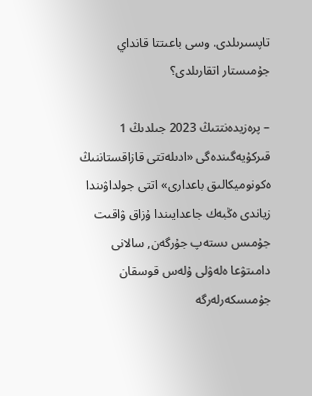تاپسىرىلدى. وسى باعىتتا قانداي جۇمىستار اتقارىلدى؟

– پرەزيدەنتتىڭ 2023 جىلدىڭ 1 قىركۇيەگىندەگى «ادىلەتتى قازاقستاننىڭ ەكونوميكالىق باعدارى» اتتى جولداۋىندا زياندى ەڭبەك جاعدايىندا ۇزاق ۋاقىت جۇمىس ىستەپ جۇرگەن, سالانى دامىتۋعا ەلەۋلى ۇلەس قوسقان جۇمىسكەرلەرگە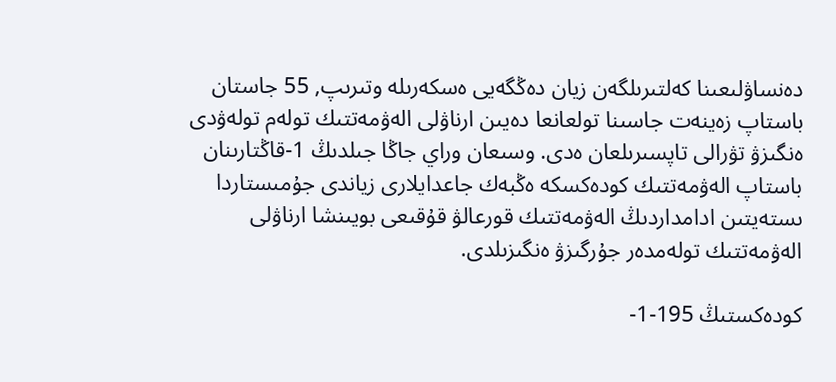دەنساۋلىعىنا كەلتىرىلگەن زيان دەڭگەيى ەسكەرىلە وتىرىپ, 55 جاستان باستاپ زەينەت جاسىنا تولعانعا دەيىن ارناۋلى الەۋمەتتىك تولەم تولەۋدى ەنگىزۋ تۋرالى تاپسىرىلعان ەدى. وسىعان وراي جاڭا جىلدىڭ 1-قاڭتارىنان باستاپ الەۋمەتتىك كودەكسكە ەڭبەك جاعدايلارى زياندى جۇمىستاردا ىستەيتىن ادامداردىڭ الەۋمەتتىك قورعالۋ قۇقىعى بويىنشا ارناۋلى الەۋمەتتىك تولەمدەر جۇرگىزۋ ەنگىزىلدى.

كودەكستىڭ 195-1-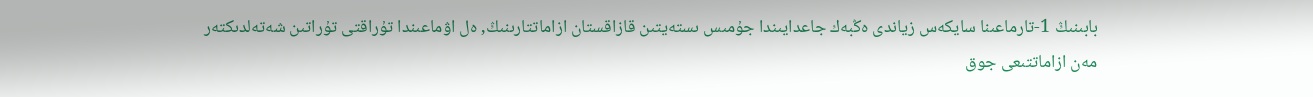بابىنىڭ 1-تارماعىنا سايكەس زياندى ەڭبەك جاعدايىندا جۇمىس ىستەيتىن قازاقستان ازاماتتارىنىڭ, ەل اۋماعىندا تۇراقتى تۇراتىن شەتەلدىكتەر مەن ازاماتتىعى جوق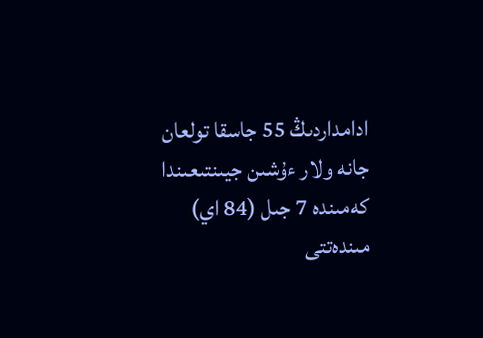ادامداردىڭ 55 جاسقا تولعان جانە ولار ءۇشىن جيىنتىعىندا كەمىندە 7 جىل (84 اي) مىندەتتى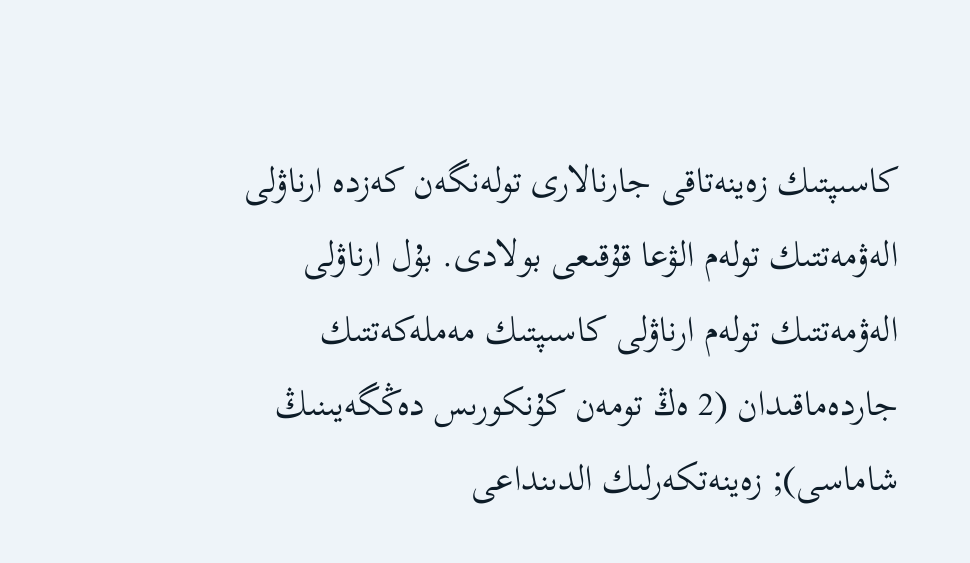كاسىپتىك زەينەتاقى جارنالارى تولەنگەن كەزدە ارناۋلى الەۋمەتتىك تولەم الۋعا قۇقىعى بولادى. بۇل ارناۋلى الەۋمەتتىك تولەم ارناۋلى كاسىپتىك مەملەكەتتىك جاردەماقىدان (2 ەڭ تومەن كۇنكورىس دەڭگەيىنىڭ شاماسى); زەينەتكەرلىك الدىنداعى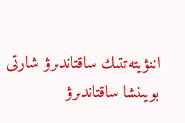اننۋيتەتتىك ساقتاندىرۋ شارتى بويىنشا ساقتاندىرۋ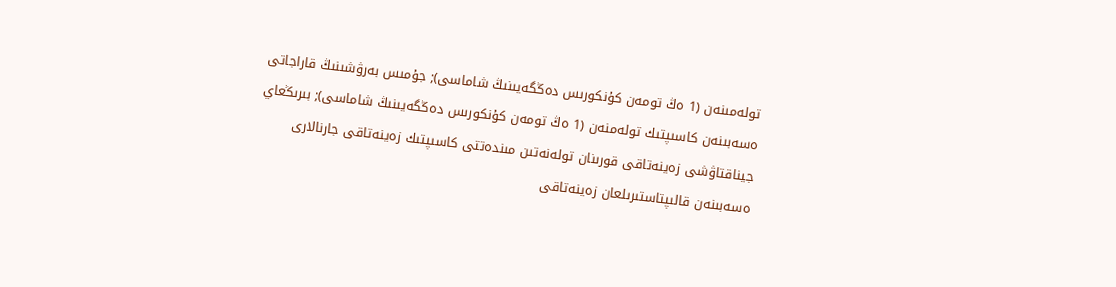تولەمىنەن (1 ەڭ تومەن كۇنكورىس دەڭگەيىنىڭ شاماسى); جۇمىس بەرۋشىنىڭ قاراجاتى ەسەبىنەن كاسىپتىك تولەمنەن (1 ەڭ تومەن كۇنكورىس دەڭگەيىنىڭ شاماسى); بىرىڭعاي جيناقتاۋشى زەينەتاقى قورىنان تولەنەتىن مىندەتتى كاسىپتىك زەينەتاقى جارنالارى ەسەبىنەن قالىپتاستىرىلعان زەينەتاقى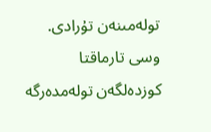تولەمىنەن تۇرادى. وسى تارماقتا كوزدەلگەن تولەمدەرگە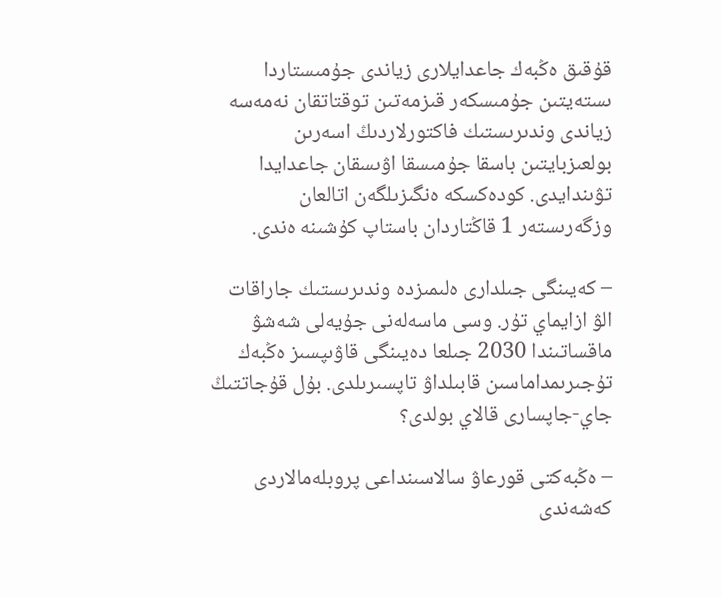قۇقىق ەڭبەك جاعدايلارى زياندى جۇمىستاردا ىستەيتىن جۇمىسكەر قىزمەتىن توقتاتقان نەمەسە زياندى وندىرىستىك فاكتورلاردىڭ اسەرىن بولعىزبايتىن باسقا جۇمىسقا اۋىسقان جاعدايدا تۋىندايدى. كودەكسكە ەنگىزىلگەن اتالعان وزگەرىستەر 1 قاڭتاردان باستاپ كۇشىنە ەندى.

– كەيىنگى جىلدارى ەلىمىزدە وندىرىستىك جاراقات الۋ ازايماي تۇر. وسى ماسەلەنى جۇيەلى شەشۋ ماقساتىندا 2030 جىلعا دەيىنگى قاۋىپسىز ەڭبەك تۇجىرىمداماسىن قابىلداۋ تاپسىرىلدى. بۇل قۇجاتتىڭ جاي-جاپسارى قالاي بولدى؟

– ەڭبەكتى قورعاۋ سالاسىنداعى پروبلەمالاردى كەشەندى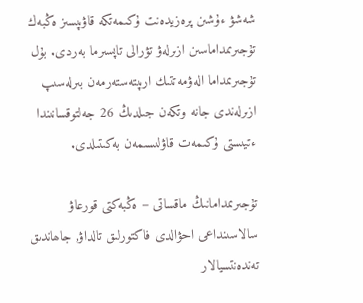شەشۋ ءۇشىن پرەزيدەنت ۇكىمەتكە قاۋىپسىز ەڭبەك تۇجىرىمداماسىن ازىرلەۋ تۋرالى تاپسىرما بەردى. بۇل تۇجىرىمداما الەۋمەتتىك ارىپتەستەرمەن بىرلەسىپ ازىرلەندى جانە وتكەن جىلدىڭ 26 جەلتوقسانىندا ءتيىستى ۇكىمەت قاۋلىسىمەن بەكىتىلدى.

تۇجىرىمدامانىڭ ماقساتى – ەڭبەكتى قورعاۋ سالاسىنداعى احۋالدى فاكتورلىق تالداۋ, جاھاندىق تەندەنتسيالار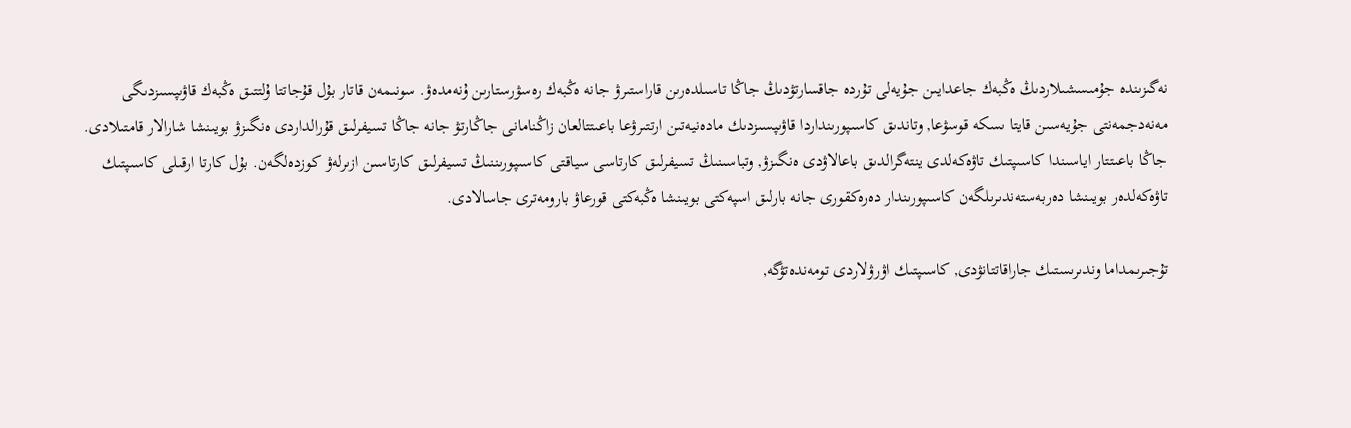نەگىزىندە جۇمىسشىلاردىڭ ەڭبەك جاعدايىن جۇيەلى تۇردە جاقسارتۋدىڭ جاڭا تاسىلدەرىن قاراستىرۋ جانە ەڭبەك رەسۋرستارىن ۇنەمدەۋ. سونىمەن قاتار بۇل قۇجاتتا ۇلتتىق ەڭبەك قاۋىپسىزدىگى مەنەدجمەنتى جۇيەسىن قايتا ىسكە قوسۋعا, وتاندىق كاسىپورىنداردا قاۋىپسىزدىك مادەنيەتىن ارتتىرۋعا باعىتتالعان زاڭنامانى جاڭارتۋ جانە جاڭا تسيفرلىق قۇرالداردى ەنگىزۋ بويىنشا شارالار قامتىلادى. جاڭا باعىتتار اياسىندا كاسىپتىك تاۋەكەلدى ينتەگرالدىق باعالاۋدى ەنگىزۋ, وتباسىنىڭ تسيفرلىق كارتاسى سياقتى كاسىپورىننىڭ تسيفرلىق كارتاسىن ازىرلەۋ كوزدەلگەن. بۇل كارتا ارقىلى كاسىپتىك تاۋەكەلدەر بويىنشا دەربەستەندىرىلگەن كاسىپورىندار دەرەكقورى جانە بارلىق اسپەكتى بويىنشا ەڭبەكتى قورعاۋ بارومەترى جاسالادى.

تۇجىرىمداما وندىرىستىك جاراقاتتانۋدى, كاسىپتىك اۋرۋلاردى تومەندەتۋگە,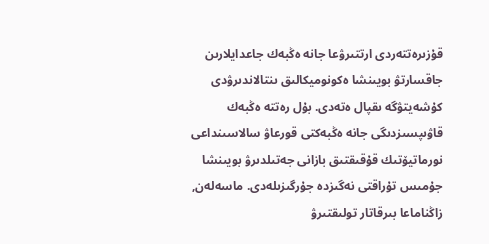قۇزىرەتتەردى ارتتىرۋعا جانە ەڭبەك جاعدايلارىن جاقسارتۋ بويىنشا ەكونوميكالىق ىنتالاندىرۋدى كۇشەيتۋگە ىقپال ەتەدى. بۇل رەتتە ەڭبەك قاۋىپسىزدىگى جانە ەڭبەكتى قورعاۋ سالاسىنداعى نورماتيۆتىك قۇقىقتىق بازانى جەتىلدىرۋ بويىنشا جۇمىس تۇراقتى نەگىزدە جۇرگىزىلەدى. ماسەلەن, زاڭناماعا بىرقاتار تولىقتىرۋ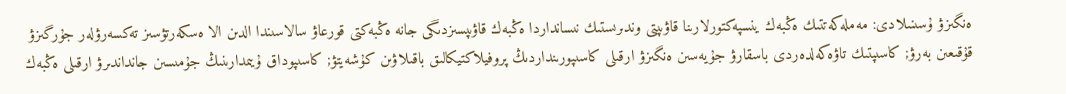ەنگىزۋ ۇسىنىلادى: مەملەكەتتىك ەڭبەك ينسپەكتورلارىنا قاۋىپتى وندىرىستىك نىسانداردا ەڭبەك قاۋىپسىزدىگى جانە ەڭبەكتى قورعاۋ سالاسىندا الدىن الا ەسكەرتۋسىز تەكسەرۋلەر جۇرگىزۋ قۇقىعىن بەرۋ; كاسىپتىك تاۋەكەلدەردى باسقارۋ جۇيەسىن ەنگىزۋ ارقىلى كاسىپورىنداردىڭ پروفيلاكتيكالىق باقىلاۋىن كۇشەيتۋ; كاسىپوداق ۇيىمدارىنىڭ جۇمىسىن جانداندىرۋ ارقىلى ەڭبەك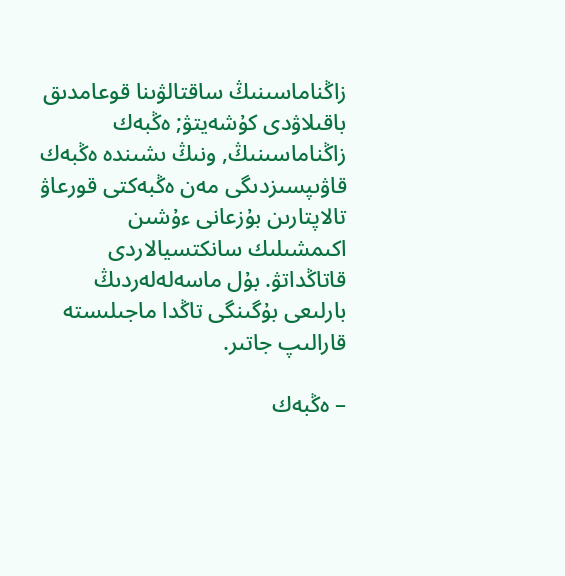زاڭناماسىنىڭ ساقتالۋىنا قوعامدىق باقىلاۋدى كۇشەيتۋ; ەڭبەك زاڭناماسىنىڭ, ونىڭ ىشىندە ەڭبەك قاۋىپسىزدىگى مەن ەڭبەكتى قورعاۋ تالاپتارىن بۇزعانى ءۇشىن اكىمشىلىك سانكتسيالاردى قاتاڭداتۋ. بۇل ماسەلەلەردىڭ بارلىعى بۇگىنگى تاڭدا ماجىلىستە قارالىپ جاتىر.

– ەڭبەك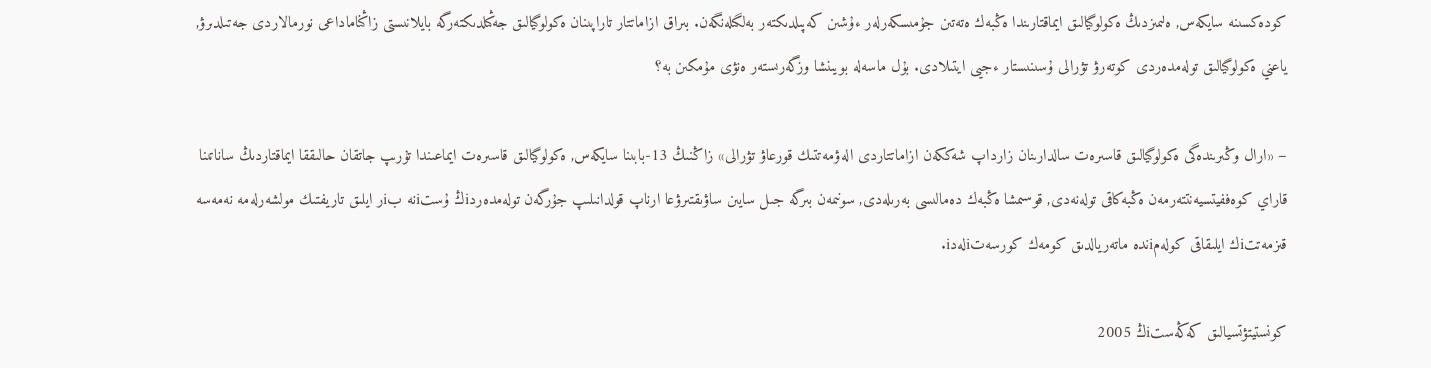كودەكسىنە سايكەس, ەلىمىزدىڭ ەكولوگيالىق ايماقتارىندا ەڭبەك ەتەتىن جۇمىسكەرلەر ءۇشىن كەپىلدىكتەر بەلگىلەنگەن. بىراق ازاماتتار تاراپىنان ەكولوگيالىق جەڭىلدىكتەرگە بايلانىستى زاڭناماداعى نورمالاردى جەتىلدىرۋ, ياعني ەكولوگيالىق تولەمدەردى كوتەرۋ تۋرالى ۇسىنىستار ءجيى ايتىلادى. بۇل ماسەلە بويىنشا وزگەرىستەر ەنۋى مۇمكىن بە؟

– «ارال وڭىرىندەگى ەكولوگيالىق قاسىرەت سالدارىنان زارداپ شەككەن ازاماتتاردى الەۋمەتتىك قورعاۋ تۋرالى» زاڭنىڭ 13-بابىنا سايكەس, ەكولوگيالىق قاسىرەت ايماعىندا تۇرىپ جاتقان حالىققا ايماقتاردىڭ ساناتىنا قاراي كوەففيتسيەنتتەرمەن ەڭبەكاقى تولەنەدى, قوسىمشا ەڭبەك دەمالىسى بەرىلەدى, سونىمەن بىرگە جىل سايىن ساۋىقتىرۋعا ارناپ قولدانىلىپ جۇرگەن تولەمدەردiڭ ۇستiنە بiر ايلىق تاريفتىك مولشەرلەمە نەمەسە قىزمەتتiك ايلىقاقى كولەمiندە ماتەريالدىق كومەك كورسەتiلەدi.

كونستيتۋتسيالىق كەڭەستiڭ 2005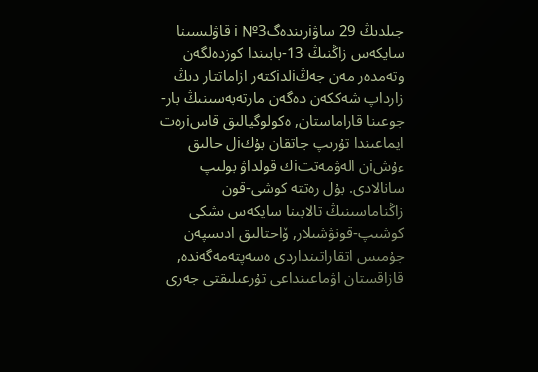جىلدىڭ 29 ساۋiرىندەگi №3 قاۋلىسىنا سايكەس زاڭنىڭ 13-بابىندا كوزدەلگەن وتەمدەر مەن جەڭiلدiكتەر ازاماتتار دىڭ زارداپ شەككەن دەگەن مارتەبەسىنىڭ بار-جوعىنا قاراماستان, ەكولوگيالىق قاسiرەت ايماعىندا تۇرىپ جاتقان بۇكiل حالىق ءۇشiن الەۋمەتتiك قولداۋ بولىپ سانالادى. بۇل رەتتە كوشى-قون زاڭناماسىنىڭ تالابىنا سايكەس ىشكى كوشىپ-قونۋشىلار, ۆاحتالىق ادىسپەن جۇمىس اتقاراتىنداردى ەسەپتەمەگەندە, قازاقستان اۋماعىنداعى تۇرعىلىقتى جەرى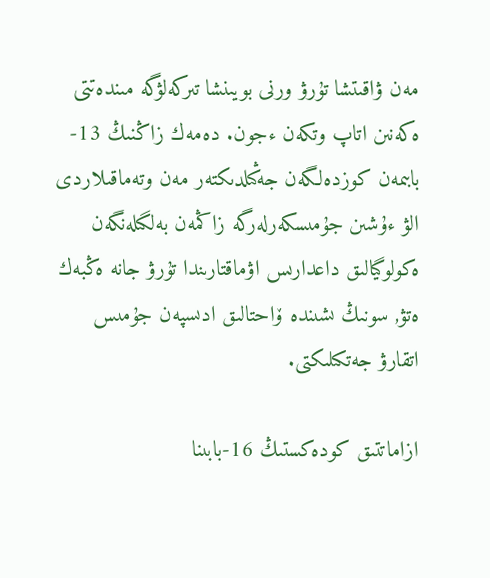مەن ۋاقىتشا تۇرۋ ورنى بويىنشا تىركەلۋگە مىندەتتى ەكەنىن اتاپ وتكەن ءجون. دەمەك زاڭنىڭ 13-بابىمەن كوزدەلگەن جەڭىلدىكتەر مەن وتەماقىلاردى الۋ ءۇشىن جۇمىسكەرلەرگە زاڭمەن بەلگىلەنگەن ەكولوگيالىق داعدارىس اۋماقتارىندا تۇرۋ جانە ەڭبەك ەتۋ, سونىڭ ىشىندە ۆاحتالىق ادىسپەن جۇمىس اتقارۋ جەتكىلىكتى.

ازاماتتىق كودەكستىڭ 16-بابىنا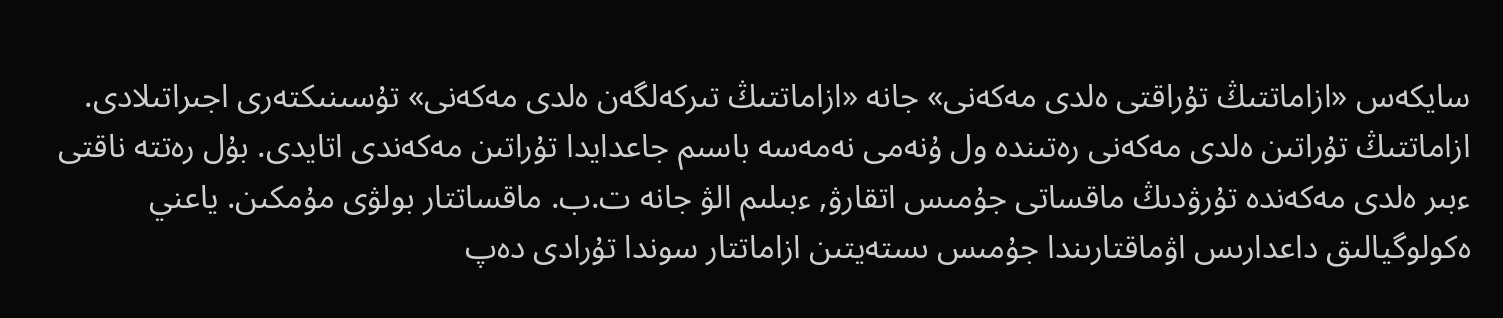سايكەس «ازاماتتىڭ تۇراقتى ەلدى مەكەنى» جانە «ازاماتتىڭ تىركەلگەن ەلدى مەكەنى» تۇسىنىكتەرى اجىراتىلادى. ازاماتتىڭ تۇراتىن ەلدى مەكەنى رەتىندە ول ۇنەمى نەمەسە باسىم جاعدايدا تۇراتىن مەكەندى اتايدى. بۇل رەتتە ناقتى ءبىر ەلدى مەكەندە تۇرۋدىڭ ماقساتى جۇمىس اتقارۋ, ءبىلىم الۋ جانە ت.ب. ماقساتتار بولۋى مۇمكىن. ياعني ەكولوگيالىق داعدارىس اۋماقتارىندا جۇمىس ىستەيتىن ازاماتتار سوندا تۇرادى دەپ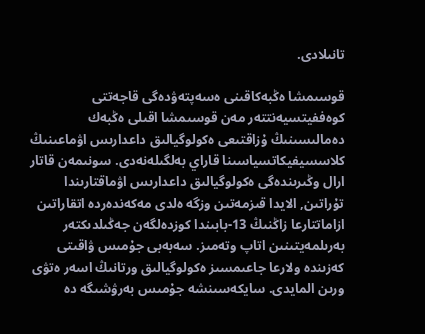تانىلادى.

قوسىمشا ەڭبەكاقىنى ەسەپتەۋدەگى قاجەتتى كوەففيتسيەنتتەر مەن قوسىمشا اقىلى ەڭبەك دەمالىسىنىڭ ۇزاقتىعى ەكولوگيالىق داعدارىس اۋماعىنىڭ كلاسسيفيكاتسياسىنا قاراي بەلگىلەنەدى. سونىمەن قاتار ارال وڭىرىندەگى ەكولوگيالىق داعدارىس اۋماقتارىندا تۇراتىن, الايدا قىزمەتىن وزگە ەلدى مەكەندەردە اتقاراتىن ازاماتتارعا زاڭنىڭ 13-بابىندا كوزدەلگەن جەڭىلدىكتەر بەرىلمەيتىنىن اتاپ وتەمىز. سەبەبى جۇمىس ۋاقىتى كەزىندە ولارعا جاعىمسىز ەكولوگيالىق ورتانىڭ اسەر ەتۋى ورىن المايدى. سايكەسىنشە جۇمىس بەرۋشىگە دە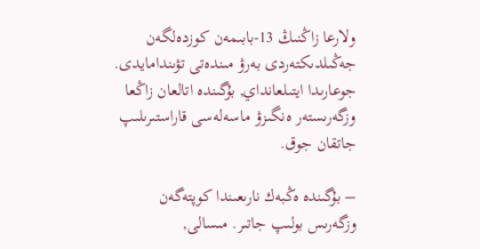ولارعا زاڭنىڭ 13-بابىمەن كوزدەلگەن جەڭىلدىكتەردى بەرۋ مىندەتى تۋىندامايدى. جوعارىدا ايتىلعانداي, بۇگىندە اتالعان زاڭعا وزگەرىستەر ەنگىزۋ ماسەلەسى قاراستىرىلىپ جاتقان جوق.

– بۇگىندە ەڭبەك نارىعىندا كوپتەگەن وزگەرىس بولىپ جاتىر. مىسالى,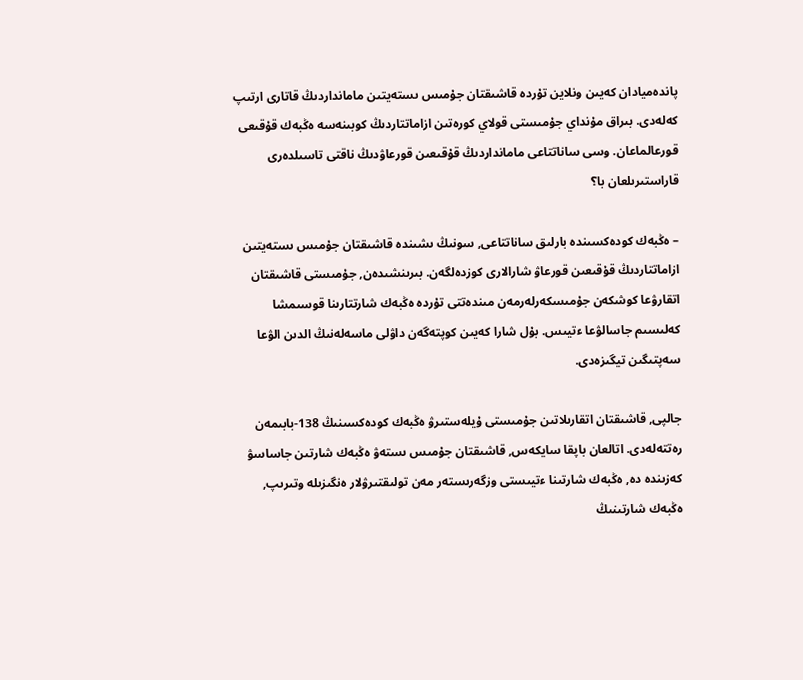پاندەميادان كەيىن ونلاين تۇردە قاشىقتان جۇمىس ىستەيتىن مامانداردىڭ قاتارى ارتىپ كەلەدى. بىراق مۇنداي جۇمىستى قولاي كورەتىن ازاماتتاردىڭ كوبىنەسە ەڭبەك قۇقىعى قورعالماعان. وسى ساناتتاعى مامانداردىڭ قۇقىعىن قورعاۋدىڭ ناقتى تاسىلدەرى قاراستىرىلعان با؟

– ەڭبەك كودەكسىندە بارلىق ساناتتاعى, سونىڭ ىشىندە قاشىقتان جۇمىس ىستەيتىن ازاماتتاردىڭ قۇقىعىن قورعاۋ شارالارى كوزدەلگەن. بىرىنشىدەن, جۇمىستى قاشىقتان اتقارۋعا كوشكەن جۇمىسكەرلەرمەن مىندەتتى تۇردە ەڭبەك شارتتارىنا قوسىمشا كەلىسىم جاسالۋعا ءتيىس. بۇل شارا كەيىن كوپتەگەن داۋلى ماسەلەنىڭ الدىن الۋعا سەپتىگىن تيگىزەدى.

جالپى, قاشىقتان اتقارىلاتىن جۇمىستى ۇيلەستىرۋ ەڭبەك كودەكسىنىڭ 138-بابىمەن رەتتەلەدى. اتالعان باپقا سايكەس, قاشىقتان جۇمىس ىستەۋ ەڭبەك شارتىن جاساسۋ كەزىندە دە, ەڭبەك شارتىنا ءتيىستى وزگەرىستەر مەن تولىقتىرۋلار ەنگىزىلە وتىرىپ, ەڭبەك شارتىنىڭ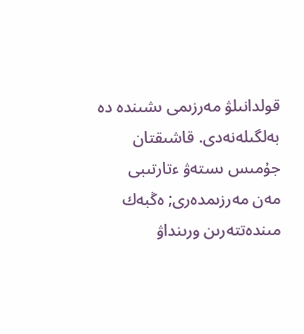قولدانىلۋ مەرزىمى ىشىندە دە بەلگىلەنەدى. قاشىقتان جۇمىس ىستەۋ ءتارتىبى مەن مەرزىمدەرى; ەڭبەك مىندەتتەرىن ورىنداۋ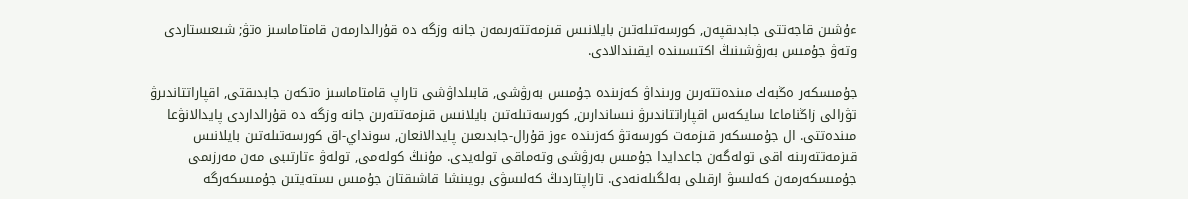ءۇشىن قاجەتتى جابدىقپەن, كورسەتىلەتىن بايلانىس قىزمەتتەرىمەن جانە وزگە دە قۇرالدارمەن قامتاماسىز ەتۋ; شىعىستاردى وتەۋ جۇمىس بەرۋشىنىڭ اكتىسىندە ايقىندالادى.

جۇمىسكەر ەڭبەك مىندەتتەرىن ورىنداۋ كەزىندە جۇمىس بەرۋشى, قابىلداۋشى تاراپ قامتاماسىز ەتكەن جابدىقتى, اقپاراتتاندىرۋ تۋرالى زاڭناماعا سايكەس اقپاراتتاندىرۋ نىساندارىن, كورسەتىلەتىن بايلانىس قىزمەتتەرىن جانە وزگە دە قۇرالداردى پايدالانۋعا مىندەتتى. ال جۇمىسكەر قىزمەت كورسەتۋ كەزىندە ءوز قۇرال-جابدىعىن پايدالانعان, سونداي-اق كورسەتىلەتىن بايلانىس قىزمەتتەرىنە اقى تولەگەن جاعدايدا جۇمىس بەرۋشى وتەماقى تولەيدى. مۇنىڭ كولەمى, تولەۋ ءتارتىبى مەن مەرزىمى جۇمىسكەرمەن كەلىسۋ ارقىلى بەلگىلەنەدى. تاراپتاردىڭ كەلىسۋى بويىنشا قاشىقتان جۇمىس ىستەيتىن جۇمىسكەرگە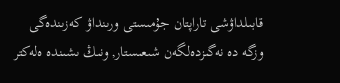قابىلداۋشى تاراپتان جۇمىستى ورىنداۋ كەزىندەگى وزگە دە نەگىزدەلگەن شىعىستار, ونىڭ ىشىندە ەلەكتر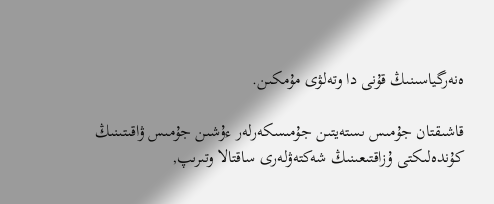ەنەرگياسىنىڭ قۇنى دا وتەلۋى مۇمكىن.

قاشىقتان جۇمىس ىستەيتىن جۇمىسكەرلەر ءۇشىن جۇمىس ۋاقىتىنىڭ كۇندەلىكتى ۇزاقتىعىنىڭ شەكتەۋلەرى ساقتالا وتىرىپ,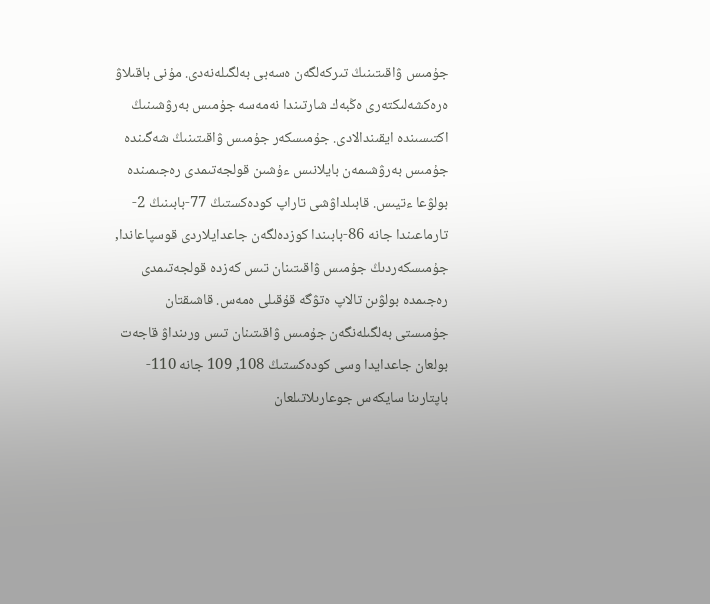جۇمىس ۋاقىتىنىڭ تىركەلگەن ەسەبى بەلگىلەنەدى. مۇنى باقىلاۋ ەرەكشەلىكتەرى ەڭبەك شارتىندا نەمەسە جۇمىس بەرۋشىنىڭ اكتىسىندە ايقىندالادى. جۇمىسكەر جۇمىس ۋاقىتىنىڭ شەگىندە جۇمىس بەرۋشىمەن بايلانىس ءۇشىن قولجەتىمدى رەجىمىندە بولۋعا ءتيىس. قابىلداۋشى تاراپ كودەكستىڭ 77-بابىنىڭ 2-تارماعىندا جانە 86-بابىندا كوزدەلگەن جاعدايلاردى قوسپاعاندا, جۇمىسكەردىڭ جۇمىس ۋاقىتىنان تىس كەزدە قولجەتىمدى رەجىمدە بولۋىن تالاپ ەتۋگە قۇقىلى ەمەس. قاشىقتان جۇمىستى بەلگىلەنگەن جۇمىس ۋاقىتىنان تىس ورىنداۋ قاجەت بولعان جاعدايدا وسى كودەكستىڭ 108, 109 جانە 110-باپتارىنا سايكەس جوعارىلاتىلعان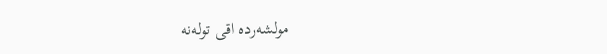مولشەردە اقى تولەنە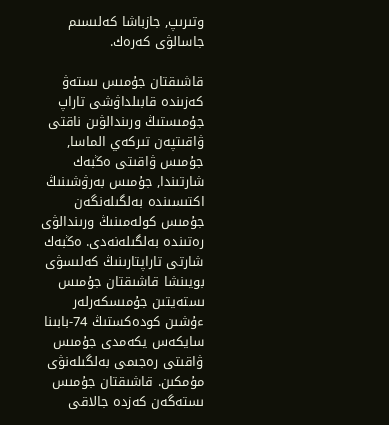وتىرىپ, جازباشا كەلىسىم جاسالۋى كەرەك.

قاشىقتان جۇمىس ىستەۋ كەزىندە قابىلداۋشى تاراپ جۇمىستىڭ ورىندالۋىن ناقتى ۋاقىتپەن تىركەي الماسا, جۇمىس ۋاقىتى ەڭبەك شارتىندا, جۇمىس بەرۋشىنىڭ اكتىسىندە بەلگىلەنگەن جۇمىس كولەمىنىڭ ورىندالۋى رەتىندە بەلگىلەنەدى. ەڭبەك شارتى تاراپتارىنىڭ كەلىسۋى بويىنشا قاشىقتان جۇمىس ىستەيتىن جۇمىسكەرلەر ءۇشىن كودەكستىڭ 74-بابىنا سايكەس يكەمدى جۇمىس ۋاقىتى رەجىمى بەلگىلەنۋى مۇمكىن. قاشىقتان جۇمىس ىستەگەن كەزدە جالاقى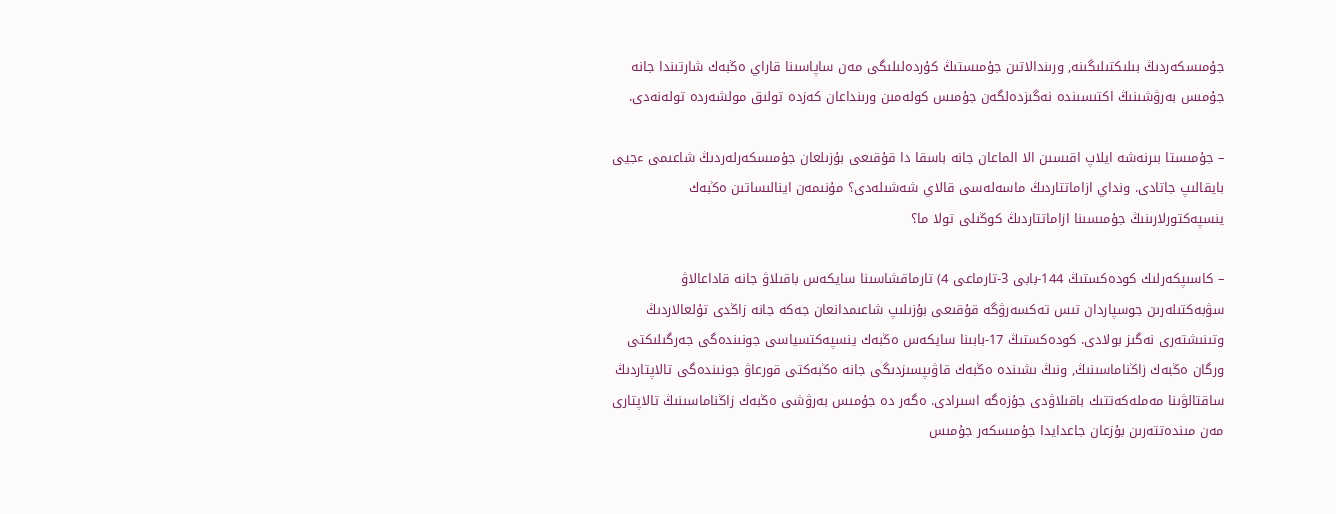جۇمىسكەردىڭ بىلىكتىلىگىنە, ورىندالاتىن جۇمىستىڭ كۇردەلىلىگى مەن ساپاسىنا قاراي ەڭبەك شارتىندا جانە جۇمىس بەرۋشىنىڭ اكتىسىندە نەگىزدەلگەن جۇمىس كولەمىن ورىنداعان كەزدە تولىق مولشەردە تولەنەدى.

– جۇمىستا بىرنەشە ايلاپ اقىسىن الا الماعان جانە باسقا دا قۇقىعى بۇزىلعان جۇمىسكەرلەردىڭ شاعىمى ءجيى بايقالىپ جاتادى. ونداي ازاماتتاردىڭ ماسەلەسى قالاي شەشىلەدى؟ مۇنىمەن اينالىساتىن ەڭبەك ينسپەكتورلارىنىڭ جۇمىسىنا ازاماتتاردىڭ كوڭىلى تولا ما؟

– كاسىپكەرلىك كودەكستىڭ 144-بابى 3-تارماعى 4) تارماقشاسىنا سايكەس باقىلاۋ جانە قاداعالاۋ سۋبەكتىلەرىن جوسپاردان تىس تەكسەرۋگە قۇقىعى بۇزىلىپ شاعىمدانعان جەكە جانە زاڭدى تۇلعالاردىڭ وتىنىشتەرى نەگىز بولادى. كودەكستىڭ 17-بابىنا سايكەس ەڭبەك ينسپەكتسياسى جونىندەگى جەرگىلىكتى ورگان ەڭبەك زاڭناماسىنىڭ, ونىڭ ىشىندە ەڭبەك قاۋىپسىزدىگى جانە ەڭبەكتى قورعاۋ جونىندەگى تالاپتاردىڭ ساقتالۋىنا مەملەكەتتىك باقىلاۋدى جۇزەگە اسىرادى. ەگەر دە جۇمىس بەرۋشى ەڭبەك زاڭناماسىنىڭ تالاپتارى مەن مىندەتتەرىن بۇزعان جاعدايدا جۇمىسكەر جۇمىس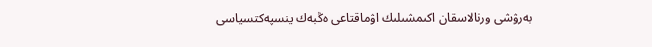بەرۋشى ورنالاسقان اكىمشىلىك اۋماقتاعى ەڭبەك ينسپەكتسياسى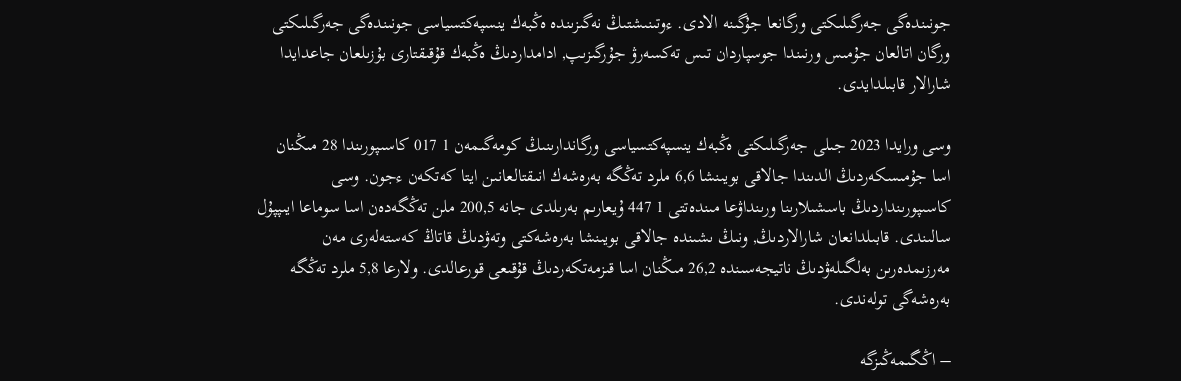جونىندەگى جەرگىلىكتى ورگانعا جۇگىنە الادى. ءوتىنىشتىڭ نەگىزىندە ەڭبەك ينسپەكتسياسى جونىندەگى جەرگىلىكتى ورگان اتالعان جۇمىس ورنىندا جوسپاردان تىس تەكسەرۋ جۇرگىزىپ, ادامداردىڭ ەڭبەك قۇقىقتارى بۇزىلعان جاعدايدا شارالار قابىلدايدى.

وسى ورايدا 2023 جىلى جەرگىلىكتى ەڭبەك ينسپەكتسياسى ورگاندارىنىڭ كومەگىمەن 1 017 كاسىپورىندا 28 مىڭنان اسا جۇمىسكەردىڭ الدىندا جالاقى بويىنشا 6,6 ملرد تەڭگە بەرەشەك انىقتالعانىن ايتا كەتكەن ءجون. وسى كاسىپورىنداردىڭ باسشىلارىنا ورىنداۋعا مىندەتتى 1 447 ۇيعارىم بەرىلدى جانە 200,5 ملن تەڭگەدەن اسا سوماعا ايىپپۇل سالىندى. قابىلدانعان شارالاردىڭ, ونىڭ ىشىندە جالاقى بويىنشا بەرەشەكتى وتەۋدىڭ قاتاڭ كەستەلەرى مەن مەرزىمدەرىن بەلگىلەۋدىڭ ناتيجەسىندە 26,2 مىڭنان اسا قىزمەتكەردىڭ قۇقىعى قورعالدى. ولارعا 5,8 ملرد تەڭگە بەرەشەگى تولەندى.

– اڭگىمەڭىزگە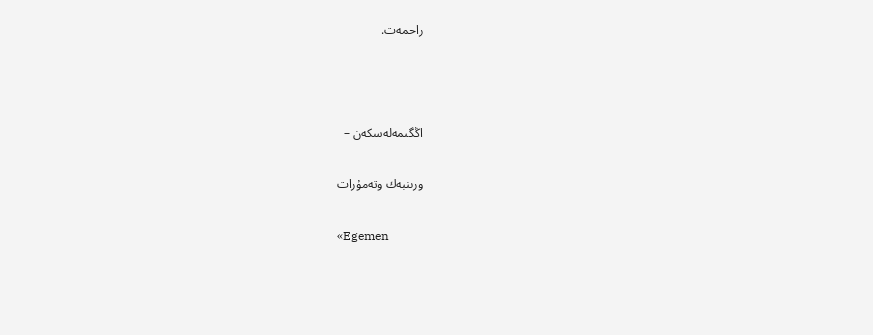راحمەت.



اڭگىمەلەسكەن –

ورىنبەك وتەمۇرات

«Egemen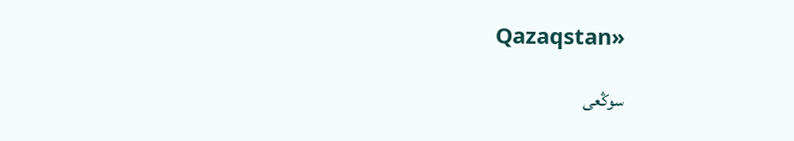Qazaqstan»

سوڭعى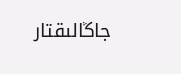جاڭالىقتار